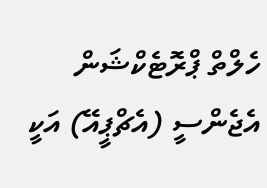ހެލްތް ޕްރޮޓެކްޝަން އެޖެންސީ (އެޗްޕީއޭ) އަކީ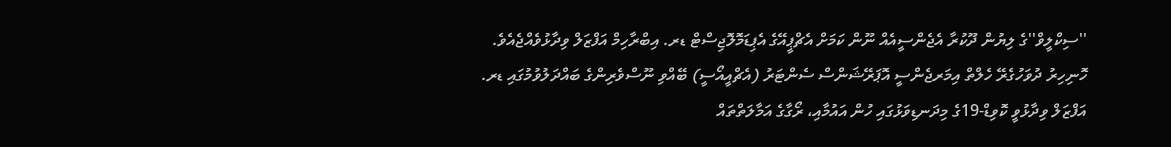''ސިކްލީވް''ގެ ލިޔުން ދޫކުރާ އެޖެންސީއެއް ނޫން ކަމަށް އެޗްޕީއޭގެ އެޕިޑަމޮލޮޖިސްޓް ޑރ. އިބްރާހިމް އަފްޒަލް ވިދާޅުވެއްޖެއެވެ.
ހޮނިހިރު ދުވަހުގެރޭ ހެލްތް އިމަރޖެންސީ އޮޕަރޭޝަންސް ސެންޓަރު (އެޗްއީއޯސީ) ބޭއްވި ނޫސްވެރިންގެ ބައްދަލުވުމުގައި ޑރ. އަފްޒަލް ވިދާޅުވީ ކޮވިޑް-19ގެ މިދަނޑިވަޅުގައި ހުން އައުމާއި، ރޯގާގެ އަމާލަތްތައް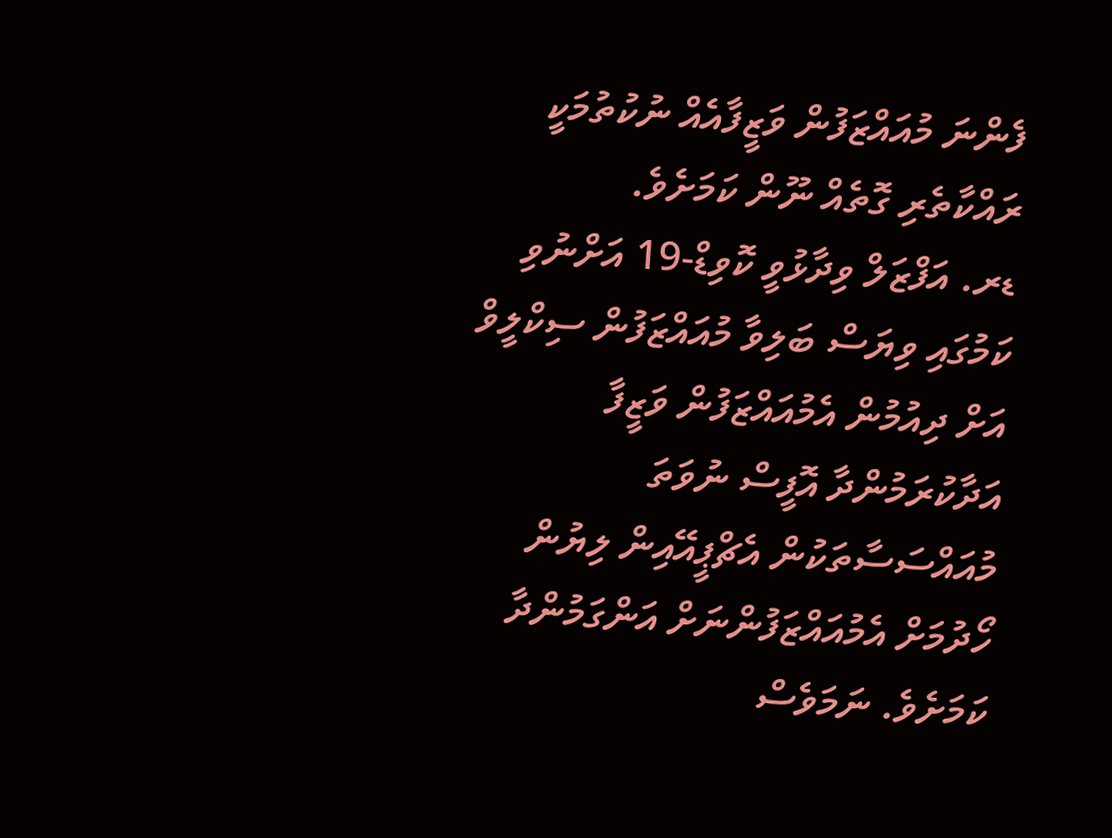ފެންނަ މުއައްޒަފުން ވަޒީފާއެއް ނުކުތުމަކީ ރައްކާތެރި ގޮތެއް ނޫން ކަމަށެވެ.
ޑރ. އަފްޒަލް ވިދާޅުވީ ކޮވިޑް-19 އަށްނުވި ކަމުގައި ވިޔަސް ބަލިވާ މުއައްޒަފުން ސިކްލީވް އަށް ދިއުމުން އެމުއައްޒަފުން ވަޒީފާ އަދާކުރަމުންދާ އޮފީސް ނުވަތަ މުއައްސަސާތަކުން އެޗްޕީއޭއިން ލިޔުން ހޯދުމަށް އެމުއައްޒަފުންނަށް އަންގަމުންދާ ކަމަށެވެ. ނަމަވެސް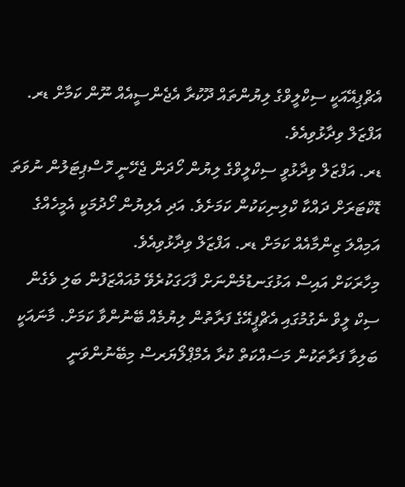އެޗްޕިއޭއަކީ ސިކްލީވްގެ ލިޔުންތައް ދޫކުރާ އެޖެންސީއެއް ނޫން ކަމާށް ޑރ. އަފްޒަލް ވިދާޅުވިއެވެ.
ޑރ. އަފްޒަލް ވިދާޅުވީ ސިކްލީވްގެ ލިޔުން ހޯދަން ޖެހޭނީ ހޮސްޕިޓަލުން ނުވަތަ ޑޮކްޓަރަށް ދައްކާ ކްލިނިކަކުން ކަމަށެވެ. އަދި އެލިޔުން ހޯދުމަކީ އެމީހެއްގެ އަމިއްލަ ޒިންމާއެއް ކަމަށް ޑރ. އަފްޒަލް ވިދާޅުވިއެވެ.
މިހާރަކަށް އައިސް އަޅުގަނޑުމެންނަށް ފާހަގަކުރެވޭ މުއައްޒަފުން ބަލި ވެގެން ސިކް ލީވް ނެގުމުގައި އެޗްޕީއޭގެ ފަރާތުން ލިޔުމެއް ބޭނުންވާ ކަމަށް. މާނައަކީ ބަލިވާ ފަރާތަކުން މަސައްކަތް ކުރާ އެމްޕްލޯޔަރސް މިބޭނުންވަނީ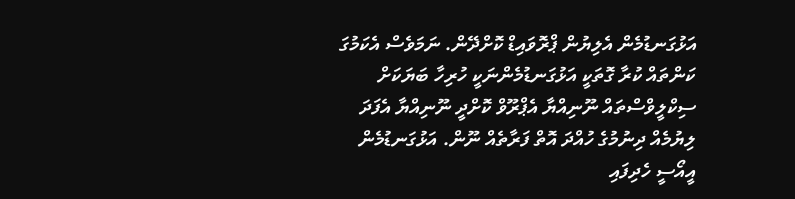އަޅުގަނޑުމެން އެލިޔުން ޕްރޮވައިޑް ކޮށްދޭން. ނަމަވެސް އެކަމުގަ ކަންތައް ކުރާ ގޮތަކީ އަޅުގަނޑުމެންނަކީ ހުރިހާ ބަޔަކަށް ސިކްލީވްސްތައް ނޫނިއްޔާ އެޕްރޫވް ކޮށްދީ ނޫނިއްޔާ އެފަދަ ލިޔުމެއް ދިނުމުގެ ހުއްދަ އޮތް ފަރާތެއް ނޫން. އަޅުގަނޑުމެން އީއޯސީ ހެދިފައި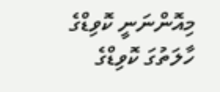މިއޮންނަނީ ކޮވިޑްގެ ހާލަތުގަ ކޮވިޑްގެ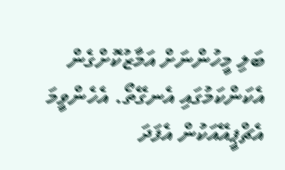ބަލި މީހުންނަށް އަމާޒުކޮށްގެން އެކަންކަމުގައި އެނގޭތޯ. އެހެންވީމަ އެޗްޕީއޭއަކުން އެފަދަ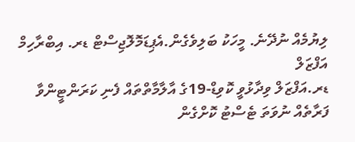ލިޔުމެއް ނުދޭނެ. މީހަކު ބަލިވެގެން.އެޕިޑަމޮލޮޖިސްޓް ޑރ. އިބްރާހިމް އަފްޒަލް
ޑރ.އަފްޒަލް ވިދާޅުވީ ކޮވިޑް-19ގެ އާލާމާތްތައް ފެނި ކަރަންޓީންވާ ފަރާތެއް ނުވަތަ ޓެސްޓު ކޮށްގެން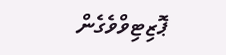ޕޮޒިޓިވްވެގެން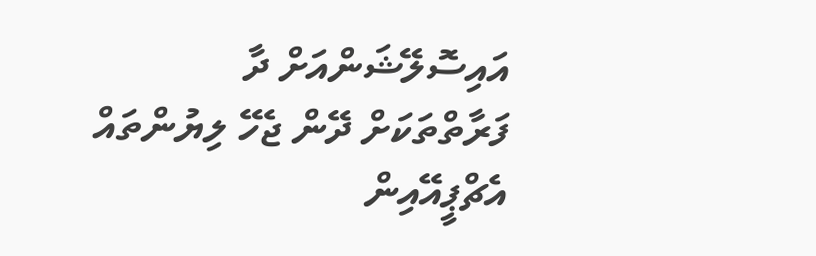އައިސޮލޭޝަންއަށް ދާ ފަރާތްތަކަށް ދޭން ޖެހޭ ލިޔުންތައް އެޗްޕީއޭއިން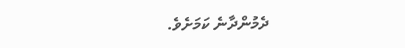ދެމުންދާނެ ކަމަށެވެ.